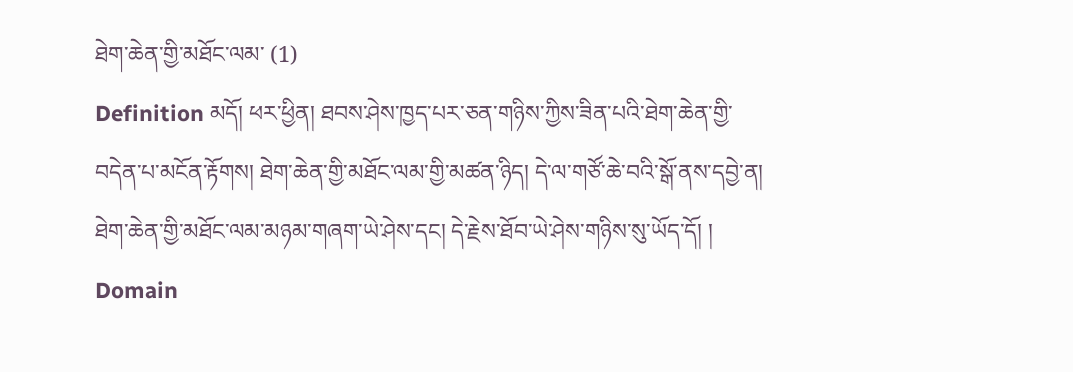ཐེག་ཆེན་གྱི་མཐོང་ལམ་ (1)
Definition མདོ། ཕར་ཕྱིན། ཐབས་ཤེས་ཁྱད་པར་ཅན་གཉིས་ཀྱིས་ཟིན་པའི་ཐེག་ཆེན་གྱི་བདེན་པ་མངོན་རྟོགས། ཐེག་ཆེན་གྱི་མཐོང་ལམ་གྱི་མཚན་ཉིད། དེ་ལ་གཙོ་ཆེ་བའི་སྒོ་ནས་དབྱེ་ན། ཐེག་ཆེན་གྱི་མཐོང་ལམ་མཉམ་གཞག་ཡེ་ཤེས་དང། དེ་རྗེས་ཐོབ་ཡེ་ཤེས་གཉིས་སུ་ཡོད་དོ། །
Domain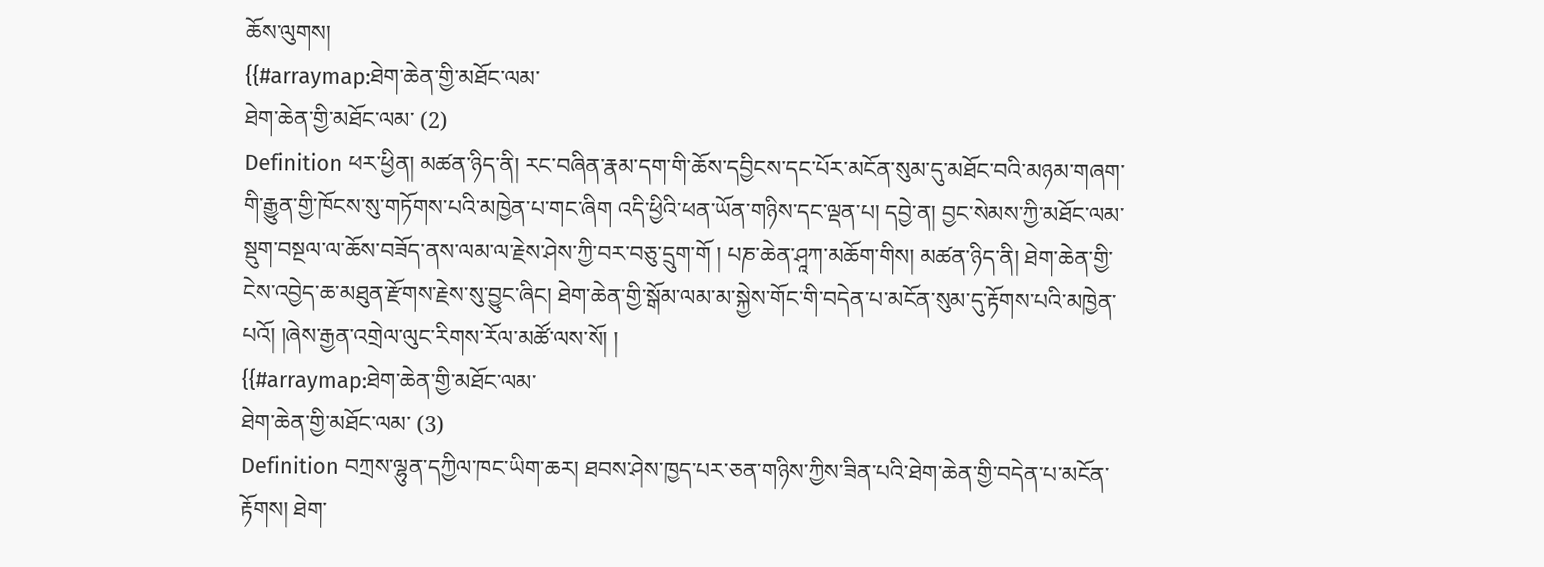ཆོས་ལུགས།
{{#arraymap:ཐེག་ཆེན་གྱི་མཐོང་ལམ་
ཐེག་ཆེན་གྱི་མཐོང་ལམ་ (2)
Definition ཕར་ཕྱིན། མཚན་ཉིད་ནི། རང་བཞིན་རྣམ་དག་གི་ཆོས་དབྱིངས་དང་པོར་མངོན་སུམ་དུ་མཐོང་བའི་མཉམ་གཞག་གི་རྒྱུན་གྱི་ཁོངས་སུ་གཏོགས་པའི་མཁྱེན་པ་གང་ཞིག འདི་ཕྱིའི་ཕན་ཡོན་གཉིས་དང་ལྡན་པ། དབྱེ་ན། བྱང་སེམས་ཀྱི་མཐོང་ལམ་སྡུག་བསྔལ་ལ་ཆོས་བཟོད་ནས་ལམ་ལ་རྗེས་ཤེས་ཀྱི་བར་བཅུ་དྲུག་གོ ། པཎ་ཆེན་ཤཱཀ་མཆོག་གིས། མཚན་ཉིད་ནི། ཐེག་ཆེན་གྱི་ངེས་འབྱེད་ཆ་མཐུན་རྫོགས་རྗེས་སུ་བྱུང་ཞིང། ཐེག་ཆེན་གྱི་སྒོམ་ལམ་མ་སྐྱེས་གོང་གི་བདེན་པ་མངོན་སུམ་དུ་རྟོགས་པའི་མཁྱེན་པའོ། །ཞེས་རྒྱན་འགྲེལ་ལུང་རིགས་རོལ་མཚོ་ལས་སོ། །
{{#arraymap:ཐེག་ཆེན་གྱི་མཐོང་ལམ་
ཐེག་ཆེན་གྱི་མཐོང་ལམ་ (3)
Definition བཀྲས་ལྷུན་དཀྱིལ་ཁང་ཡིག་ཆར། ཐབས་ཤེས་ཁྱད་པར་ཅན་གཉིས་ཀྱིས་ཟིན་པའི་ཐེག་ཆེན་གྱི་བདེན་པ་མངོན་རྟོགས། ཐེག་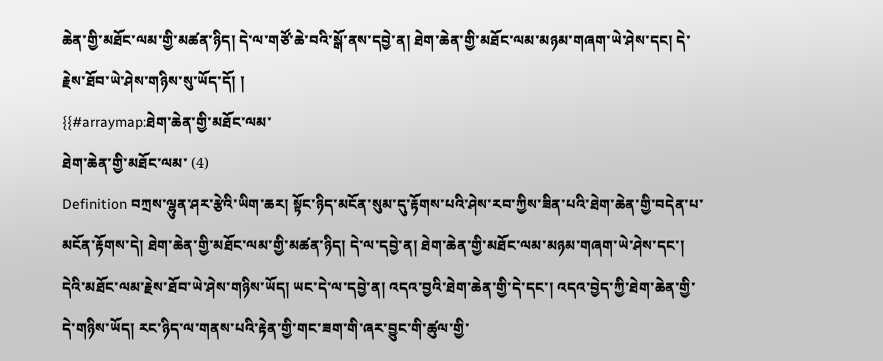ཆེན་གྱི་མཐོང་ལམ་གྱི་མཚན་ཉིད། དེ་ལ་གཙོ་ཆེ་བའི་སྒོ་ནས་དབྱེ་ན། ཐེག་ཆེན་གྱི་མཐོང་ལམ་མཉམ་གཞག་ཡེ་ཤེས་དང། དེ་རྗེས་ཐོབ་ཡེ་ཤེས་གཉིས་སུ་ཡོད་དོ། །
{{#arraymap:ཐེག་ཆེན་གྱི་མཐོང་ལམ་
ཐེག་ཆེན་གྱི་མཐོང་ལམ་ (4)
Definition བཀྲས་ལྷུན་ཤར་རྩེའི་ཡིག་ཆར། སྟོང་ཉིད་མངོན་སུམ་དུ་རྟོགས་པའི་ཤེས་རབ་ཀྱིས་ཟིན་པའི་ཐེག་ཆེན་གྱི་བདེན་པ་མངོན་རྟོགས་དེ། ཐེག་ཆེན་གྱི་མཐོང་ལམ་གྱི་མཚན་ཉིད། དེ་ལ་དབྱེ་ན། ཐེག་ཆེན་གྱི་མཐོང་ལམ་མཉམ་གཞག་ཡེ་ཤེས་དང་། དེའི་མཐོང་ལམ་རྗེས་ཐོབ་ཡེ་ཤེས་གཉིས་ཡོད། ཡང་དེ་ལ་དབྱེ་ན། འདའ་བྱའི་ཐེག་ཆེན་གྱི་དེ་དང་། འདའ་བྱེད་ཀྱི་ཐེག་ཆེན་གྱི་དེ་གཉིས་ཡོད། རང་ཉིད་ལ་གནས་པའི་རྟེན་གྱི་གང་ཟག་གི་ཞར་བྱུང་གི་ཚུལ་གྱི་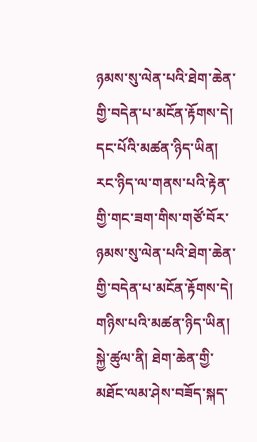ཉམས་སུ་ལེན་པའི་ཐེག་ཆེན་གྱི་བདེན་པ་མངོན་རྟོགས་དེ། དང་པོའི་མཚན་ཉིད་ཡིན། རང་ཉིད་ལ་གནས་པའི་རྟེན་གྱི་གང་ཟག་གིས་གཙོ་བོར་ཉམས་སུ་ལེན་པའི་ཐེག་ཆེན་གྱི་བདེན་པ་མངོན་རྟོགས་དེ། གཉིས་པའི་མཚན་ཉིད་ཡིན། སྐྱེ་ཚུལ་ནི། ཐེག་ཆེན་གྱི་མཐོང་ལམ་ཤེས་བཟོད་སྐད་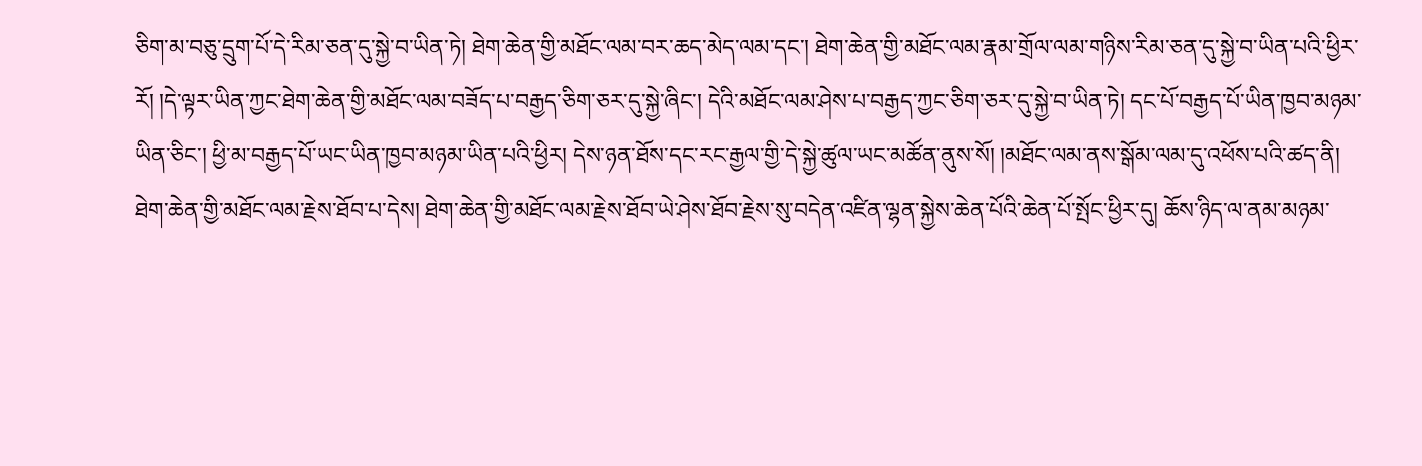ཅིག་མ་བཅུ་དྲུག་པོ་དེ་རིམ་ཅན་དུ་སྐྱེ་བ་ཡིན་ཏེ། ཐེག་ཆེན་གྱི་མཐོང་ལམ་བར་ཆད་མེད་ལམ་དང་། ཐེག་ཆེན་གྱི་མཐོང་ལམ་རྣམ་གྲོལ་ལམ་གཉིས་རིམ་ཅན་དུ་སྐྱེ་བ་ཡིན་པའི་ཕྱིར་རོ། །དེ་ལྟར་ཡིན་ཀྱང་ཐེག་ཆེན་གྱི་མཐོང་ལམ་བཟོད་པ་བརྒྱད་ཅིག་ཅར་དུ་སྐྱེ་ཞིང་། དེའི་མཐོང་ལམ་ཤེས་པ་བརྒྱད་ཀྱང་ཅིག་ཅར་དུ་སྐྱེ་བ་ཡིན་ཏེ། དང་པོ་བརྒྱད་པོ་ཡིན་ཁྱབ་མཉམ་ཡིན་ཅིང་། ཕྱི་མ་བརྒྱད་པོ་ཡང་ཡིན་ཁྱབ་མཉམ་ཡིན་པའི་ཕྱིར། དེས་ཉན་ཐོས་དང་རང་རྒྱལ་གྱི་དེ་སྐྱེ་ཚུལ་ཡང་མཚོན་ནུས་སོ། །མཐོང་ལམ་ནས་སྒོམ་ལམ་དུ་འཕོས་པའི་ཚད་ནི། ཐེག་ཆེན་གྱི་མཐོང་ལམ་རྗེས་ཐོབ་པ་དེས། ཐེག་ཆེན་གྱི་མཐོང་ལམ་རྗེས་ཐོབ་ཡེ་ཤེས་ཐོབ་རྗེས་སུ་བདེན་འཛིན་ལྷན་སྐྱེས་ཆེན་པོའི་ཆེན་པོ་སྤོང་ཕྱིར་དུ། ཆོས་ཉིད་ལ་ནམ་མཉམ་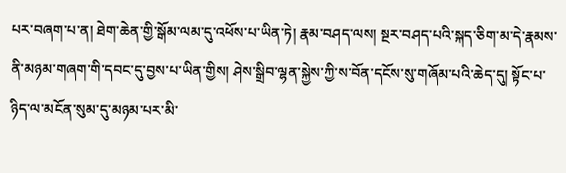པར་བཞག་པ་ན། ཐེག་ཆེན་གྱི་སྒོམ་ལམ་དུ་འཕོས་པ་ཡིན་ཏེ། རྣམ་བཤད་ལས། སྔར་བཤད་པའི་སྐད་ཅིག་མ་དེ་རྣམས་ནི་མཉམ་གཞག་གི་དབང་དུ་བྱས་པ་ཡིན་གྱིས། ཤེས་སྒྲིབ་ལྷན་སྐྱེས་ཀྱི་ས་བོན་དངོས་སུ་གཞོམ་པའི་ཆེད་དུ། སྟོང་པ་ཉིད་ལ་མངོན་སུམ་དུ་མཉམ་པར་མི་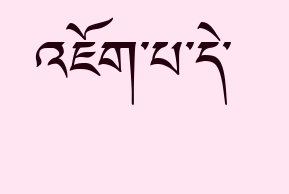འཇོག་པ་དེ་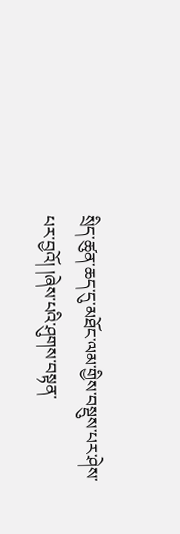སྲིད་ཚུན་ཆད་དུ་མཐོང་ལམ་གྱིས་བསྡུས་པར་ཤེས་པར་བྱའོ། །ཞེས་པའི་ཤུགས་བསྟན་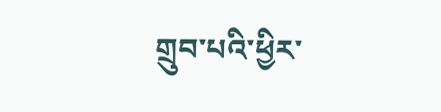གྲུབ་པའི་ཕྱིར་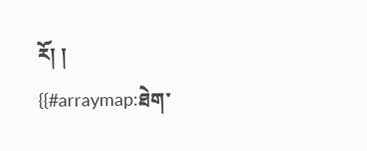རོ། །
{{#arraymap:ཐེག་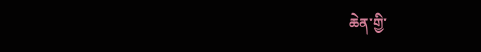ཆེན་གྱི་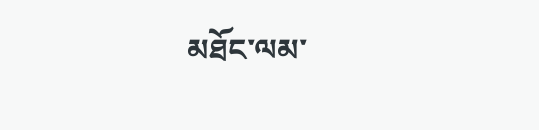མཐོང་ལམ་